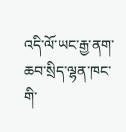འདི་ལོ་ཡང་རྒྱ་ནག་ཆབ་སྲིད་ལྷན་ཁང་གི་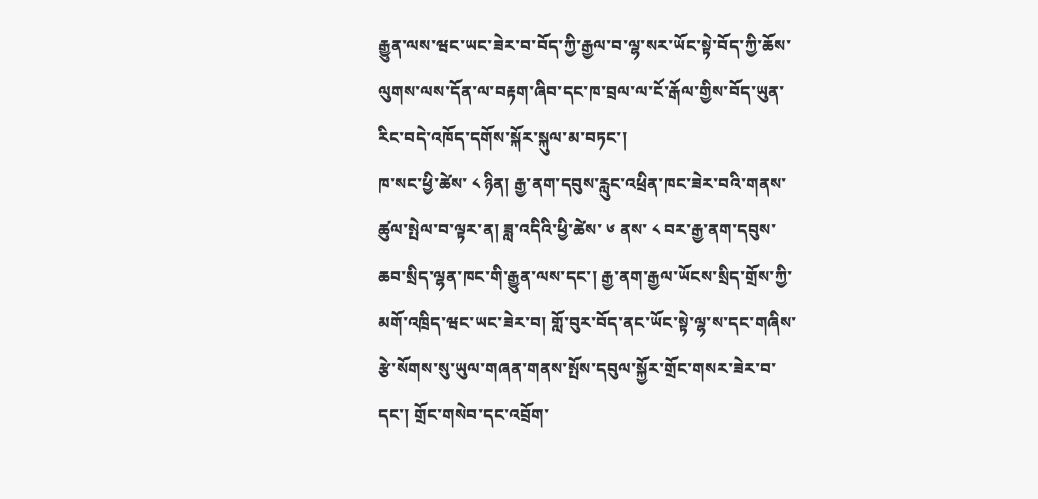རྒྱུན་ལས་ཝང་ཡང་ཟེར་བ་བོད་ཀྱི་རྒྱལ་བ་ལྷ་སར་ཡོང་སྟེ་བོད་ཀྱི་ཆོས་ལུགས་ལས་དོན་ལ་བརྟག་ཞིབ་དང་ཁ་བྲལ་ལ་ངོ་རྒོལ་གྱིས་བོད་ཡུན་རིང་བདེ་འཁོད་དགོས་སྐོར་སྐུལ་མ་བཏང་།
ཁ་སང་ཕྱི་ཚེས་ ༨ ཉིན། རྒྱ་ནག་དབུས་རླུང་འཕྲིན་ཁང་ཟེར་བའི་གནས་ཚུལ་སྤེལ་བ་ལྟར་ན། ཟླ་འདིའི་ཕྱི་ཚེས་ ༦ ནས་ ༨ བར་རྒྱ་ནག་དབུས་ཆབ་སྲིད་ལྷན་ཁང་གི་རྒྱུན་ལས་དང་། རྒྱ་ནག་རྒྱལ་ཡོངས་སྲིད་གྲོས་ཀྱི་མགོ་འཁྲིད་ཝང་ཡང་ཟེར་བ། གློ་བུར་བོད་ནང་ཡོང་སྟེ་ལྷ་ས་དང་གཞིས་རྩེ་སོགས་སུ་ཡུལ་གཞན་གནས་སྤོས་དབུལ་སྐྱོར་གྲོང་གསར་ཟེར་བ་དང་། གྲོང་གསེབ་དང་འབྲོག་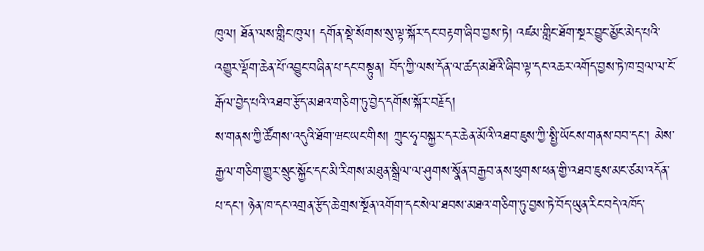ཁུལ། ཐོན་ལས་གླིང་ཁུལ། དགོན་སྡེ་སོགས་སུ་ལྟ་སྐོར་དང་བརྟག་ཞིབ་བྱས་ཏེ། འཛམ་གླིང་ཐོག་སྔར་བྱུང་མྱོང་མེད་པའི་འགྱུར་ལྡོག་ཆེན་པོ་འབྱུང་བཞིན་པ་དང་བསྟུན། བོད་ཀྱི་ལས་དོན་ལ་ཚད་མཐོའི་ཞིབ་ལྟ་དང་འཆར་འགོད་བྱས་ཏེ་ཁ་བྲལ་ལ་ངོ་རྒོལ་བྱེད་པའི་འཐབ་རྩོད་མཐའ་གཅིག་ཏུ་བྱེད་དགོས་སྐོར་བརྗོད།
ས་གནས་ཀྱི་ཚོགས་འདུའི་ཐོག་ཝང་ཡང་གིས། ཀྲུང་ཧྭ་བསྐྱར་དར་ཆེན་མོའི་འཐབ་ཇུས་ཀྱི་སྤྱི་ཡོངས་གནས་བབ་དང་། མེས་རྒྱལ་གཅིག་གྱུར་སྲུང་སྐྱོང་དང་མི་རིགས་མཐུན་སྒྲིལ་ལ་ཤུགས་སྣོན་བརྒྱབ་ནས་ཕུགས་ཕན་གྱི་འཐབ་ཇུས་མང་ཙམ་འདོན་པ་དང་། ཉེན་ཁ་དང་འགྲན་རྩོད་ཆེ་གྲས་སྔོན་འགོག་དང་སེལ་ཐབས་མཐའ་གཅིག་ཏུ་བྱས་ཏེ་བོད་ཡུན་རིང་བདེ་འཁོད་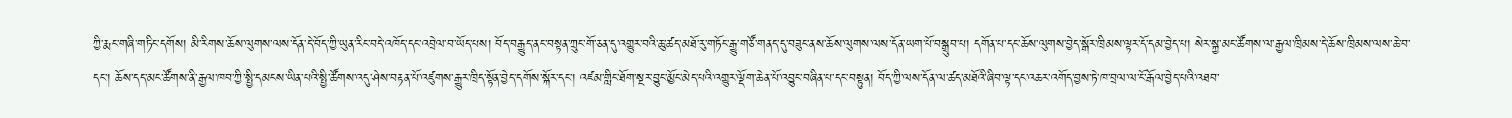ཀྱི་རྨང་གཞི་གཏིང་དགོས། མི་རིགས་ཆོས་ལུགས་ལས་དོན་དེ་བོད་ཀྱི་ཡུན་རིང་བདེ་འཁོད་དང་འབྲེལ་བ་ཡོད་པས། བོད་བརྒྱུད་ནང་བསྟན་ཀྲུང་གོ་ཅན་དུ་འགྱུར་བའི་ཆུ་ཚད་མཐོ་རུ་གཏོང་རྒྱུ་གཙོ་གནད་དུ་བཟུང་ནས་ཆོས་ལུགས་ལས་དོན་ཡག་པོ་བསྒྲུབ་པ། དགོན་པ་དང་ཆོས་ལུགས་བྱེད་སྒོར་ཁྲིམས་ལྟར་དོ་དམ་བྱེད་པ། སེར་སྐྱ་མང་ཚོགས་ལ་རྒྱལ་ཁྲིམས་དེ་ཆོས་ཁྲིམས་ལས་ཆེ་བ་དང་། ཆོས་དད་མང་ཚོགས་ནི་རྒྱལ་ཁབ་ཀྱི་སྤྱི་དམངས་ཡིན་པའི་སྤྱི་ཚོགས་འདུ་ཤེས་བརྟན་པོ་འཛུགས་རྒྱུར་ཁྲིད་སྟོན་བྱེད་དགོས་སྐོར་དང་། འཛམ་གླིང་ཐོག་སྔར་བྱུང་མྱོང་མེད་པའི་འགྱུར་ལྡོག་ཆེན་པོ་འབྱུང་བཞིན་པ་དང་བསྟུན། བོད་ཀྱི་ལས་དོན་ལ་ཚད་མཐོའི་ཞིབ་ལྟ་དང་འཆར་འགོད་བྱས་ཏེ་ཁ་བྲལ་ལ་ངོ་རྒོལ་བྱེད་པའི་འཐབ་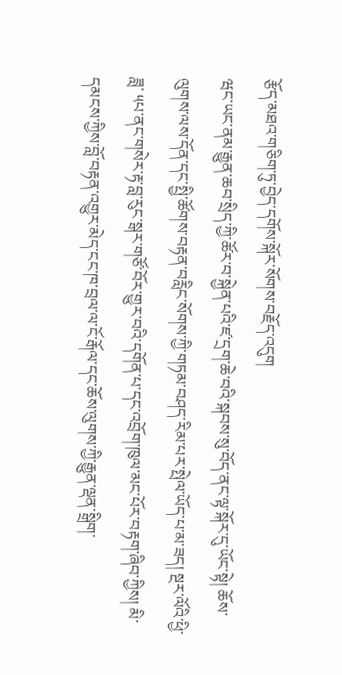རྩོད་མཐའ་གཅིག་ཏུ་བྱེད་དགོས་སྐོར་སོགས་བརྗོད་འདུག
ཝང་ཡང་ནམ་རྒྱུན་ཆབ་སྲིད་ཀྱི་ཚོར་བ་སྐྱེན་པའི་ཛ་དྲག་ཆེ་བའི་སྐབས་སུ་བོད་ནང་ལྟ་སྐོར་དུ་ཡོང་སྟེ། ཆོས་ལུགས་ལས་དོན་དང་སྤྱི་ཚོགས་བརྟན་བརླིང་སོགས་ཀྱི་གཏམ་བཤད་རིམ་པར་སྤེལ་ཡོད་པ་མ་ཟད། སྔར་ལོའི་ཕྱི་ཟླ་ ༥པ་ནང་གསེར་རྟ་བླ་རུང་སྒར་གཙོ་བོར་གྱུར་བའི་དགོན་པ་དང་འབྲོག་ཁུལ་མང་པོར་བརྟག་ཞིབ་ཀྱིས། མི་དམངས་ཀྱིས་བློ་བརྟན་འགྱུར་མེད་ངང་ཁ་བྲལ་ལ་ངོ་རྒོལ་དང་ཆོས་ལུགས་ཀྱི་རྒྱུན་ལྡན་སྒྲིག་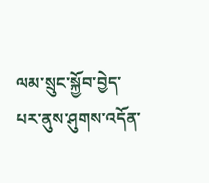ལམ་སྲུང་སྐྱོབ་བྱེད་པར་ནུས་ཤུགས་འདོན་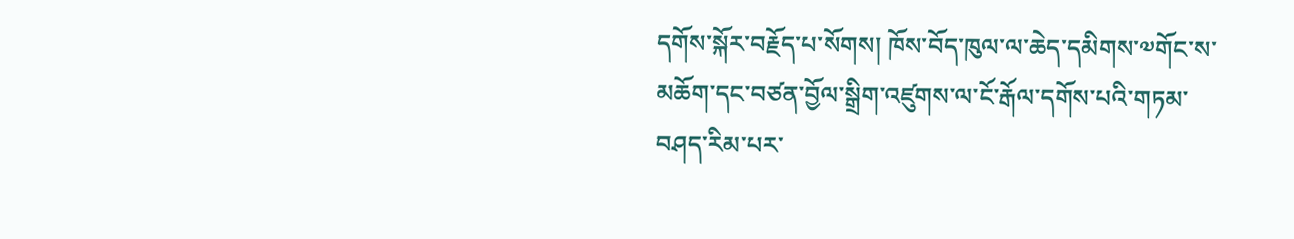དགོས་སྐོར་བརྗོད་པ་སོགས། ཁོས་བོད་ཁུལ་ལ་ཆེད་དམིགས་༧གོང་ས་མཆོག་དང་བཙན་བྱོལ་སྒྲིག་འཛུགས་ལ་ངོ་རྒོལ་དགོས་པའི་གཏམ་བཤད་རིམ་པར་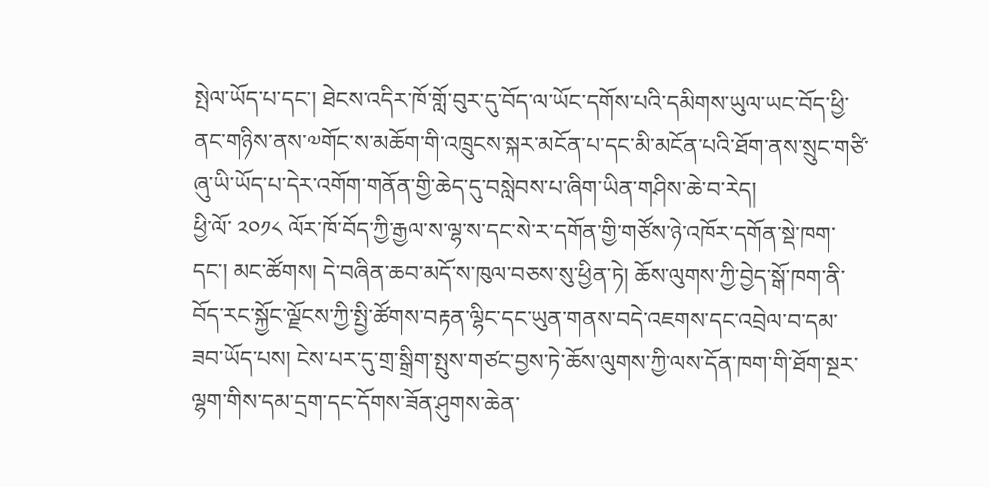སྤེལ་ཡོད་པ་དང་། ཐེངས་འདིར་ཁོ་གློ་བུར་དུ་བོད་ལ་ཡོང་དགོས་པའི་དམིགས་ཡུལ་ཡང་བོད་ཕྱི་ནང་གཉིས་ནས་༧གོང་ས་མཆོག་གི་འཁྲུངས་སྐར་མངོན་པ་དང་མི་མངོན་པའི་ཐོག་ནས་སྲུང་གཙི་ཞུ་ཡི་ཡོད་པ་དེར་འགོག་གནོན་གྱི་ཆེད་དུ་བསླེབས་པ་ཞིག་ཡིན་གཤིས་ཆེ་བ་རེད།
ཕྱི་ལོ་ ༢༠༡༨ ལོར་ཁོ་བོད་ཀྱི་རྒྱལ་ས་ལྷ་ས་དང་སེ་ར་དགོན་གྱི་གཙོས་ཉེ་འཁོར་དགོན་སྡེ་ཁག་དང་། མང་ཚོགས། དེ་བཞིན་ཆབ་མདོ་ས་ཁུལ་བཅས་སུ་ཕྱིན་ཏེ། ཆོས་ལུགས་ཀྱི་བྱེད་སྒོ་ཁག་ནི་བོད་རང་སྐྱོང་ལྗོངས་ཀྱི་སྤྱི་ཚོགས་བརྟན་ལྷིང་དང་ཡུན་གནས་བདེ་འཇགས་དང་འབྲེལ་བ་དམ་ཟབ་ཡོད་པས། ངེས་པར་དུ་གྲ་སྒྲིག་སྤུས་གཙང་བྱས་ཏེ་ཆོས་ལུགས་ཀྱི་ལས་དོན་ཁག་གི་ཐོག་སྔར་ལྷག་གིས་དམ་དྲག་དང་དོགས་ཟོན་ཤུགས་ཆེན་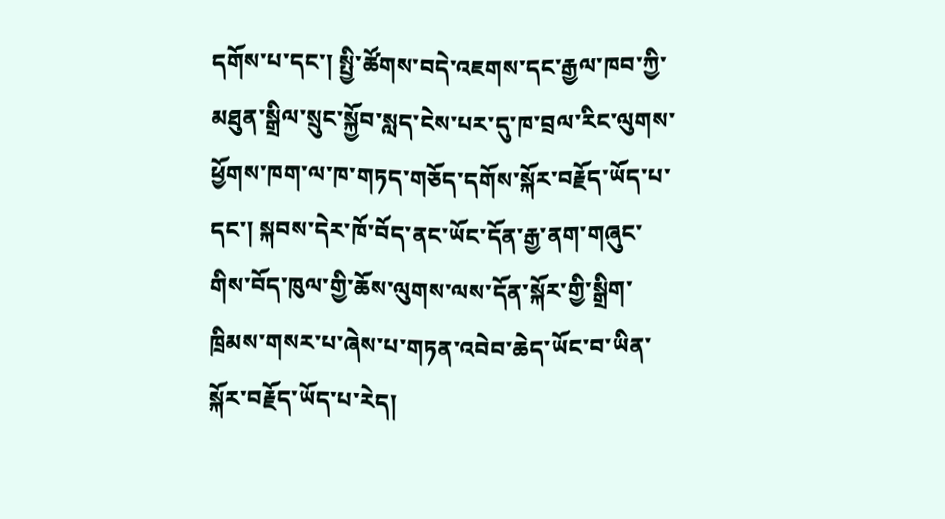དགོས་པ་དང་། སྤྱི་ཚོགས་བདེ་འཇགས་དང་རྒྱལ་ཁབ་ཀྱི་མཐུན་སྒྲིལ་སྲུང་སྐྱོབ་སླད་ངེས་པར་དུ་ཁ་བྲལ་རིང་ལུགས་ཕྱོགས་ཁག་ལ་ཁ་གཏད་གཅོད་དགོས་སྐོར་བརྗོད་ཡོད་པ་དང་། སྐབས་དེར་ཁོ་བོད་ནང་ཡོང་དོན་རྒྱ་ནག་གཞུང་གིས་བོད་ཁུལ་གྱི་ཆོས་ལུགས་ལས་དོན་སྐོར་གྱི་སྒྲིག་ཁྲིམས་གསར་པ་ཞེས་པ་གཏན་འབེབ་ཆེད་ཡོང་བ་ཡིན་སྐོར་བརྗོད་ཡོད་པ་རེད།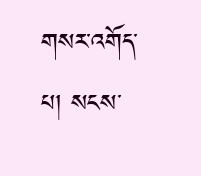གསར་འགོད་པ། སངས་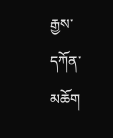རྒྱས་དཀོན་མཆོག